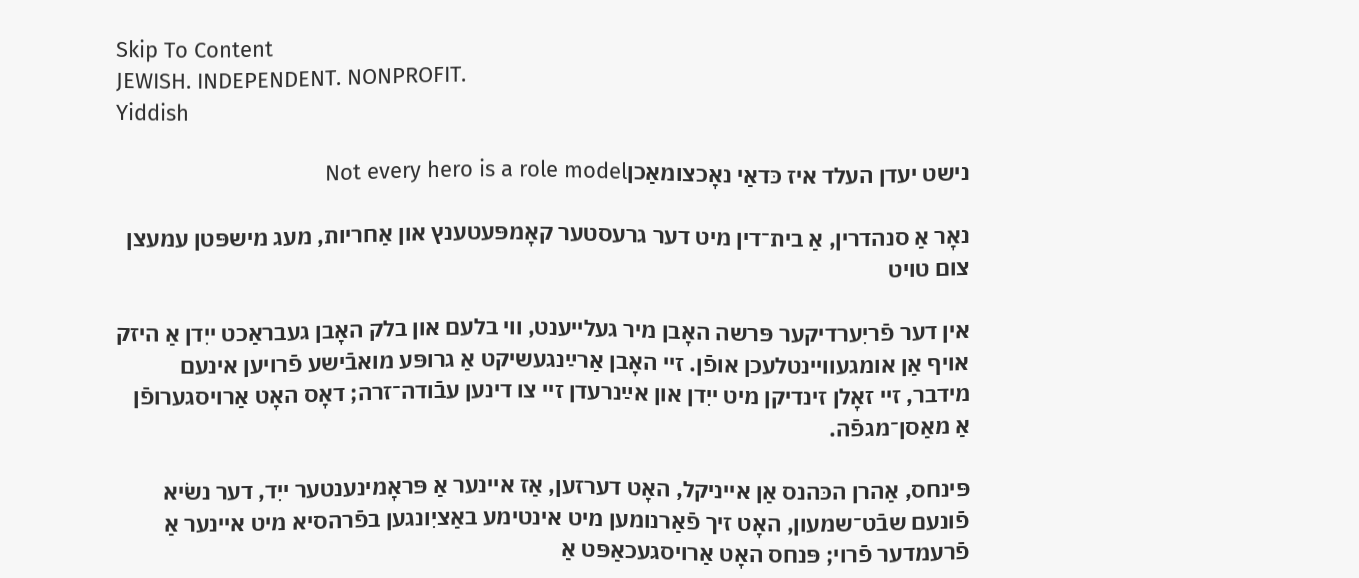Skip To Content
JEWISH. INDEPENDENT. NONPROFIT.
Yiddish

נישט יעדן העלד איז כּדאַי נאָכצומאַכןNot every hero is a role model

נאָר אַ סנהדרין, אַ בית־דין מיט דער גרעסטער קאָמפּעטענץ און אַחריות, מעג מישפּטן עמעצן צום טויט

אין דער פֿריִערדיקער פּרשה האָבן מיר געלייענט, ווי בלעם און בלק האָבן געבראַכט ייִדן אַ היזק אויף אַן אומגעוויינטלעכן אופֿן. זיי האָבן אַרײַנגעשיקט אַ גרופּע מואבֿישע פֿרויען אינעם מידבר, זיי זאָלן זינדיקן מיט ייִדן און אײַנרעדן זיי צו דינען עבֿודה־זרה; דאָס האָט אַרויסגערופֿן אַ מאַסן־מגפֿה.

פּינחס, אַהרן הכּהנס אַן אייניקל, האָט דערזען, אַז איינער אַ פּראָמינענטער ייִד, דער נשׂיא פֿונעם שבֿט־שמעון, האָט זיך פֿאַרנומען מיט אינטימע באַציִונגען בפֿרהסיא מיט איינער אַ פֿרעמדער פֿרוי; פּנחס האָט אַרויסגעכאַפּט אַ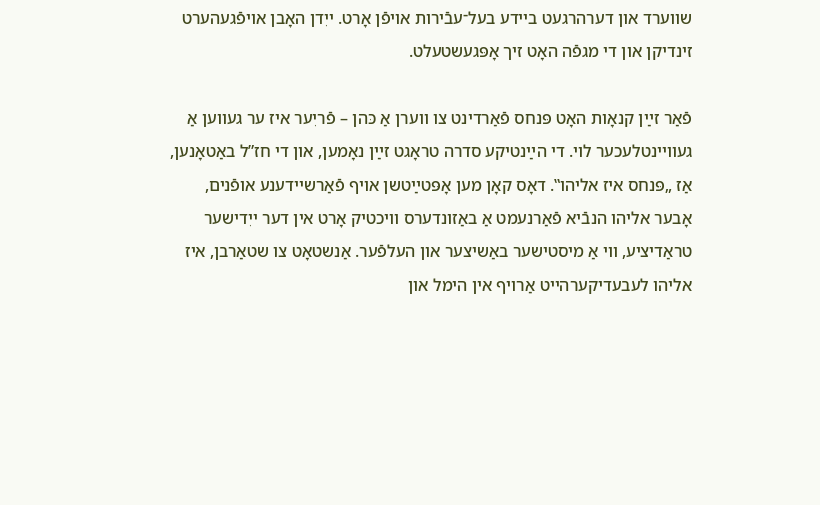שווערד און דערהרגעט ביידע בעל־עבֿירות אויפֿן אָרט. ייִדן האָבן אויפֿגעהערט זינדיקן און די מגפֿה האָט זיך אָפּגעשטעלט.

פֿאַר זײַן קנאָות האָט פּנחס פֿאַרדינט צו ווערן אַ כּהן – פֿריִער איז ער געווען אַ געוויינטלעכער לוי. די הײַנטיקע סדרה טראָגט זײַן נאָמען, און די חז”ל באַטאָנען, אַז „פּנחס איז אליהו‟. דאָס קאָן מען אָפּטײַטשן אויף פֿאַרשיידענע אופֿנים, אָבער אליהו הנבֿיא פֿאַרנעמט אַ באַזונדערס וויכטיק אָרט אין דער ייִדישער טראַדיציע, ווי אַ מיסטישער באַשיצער און העלפֿער. אַנשטאָט צו שטאַרבן, איז אליהו לעבעדיקערהייט אַרויף אין הימל און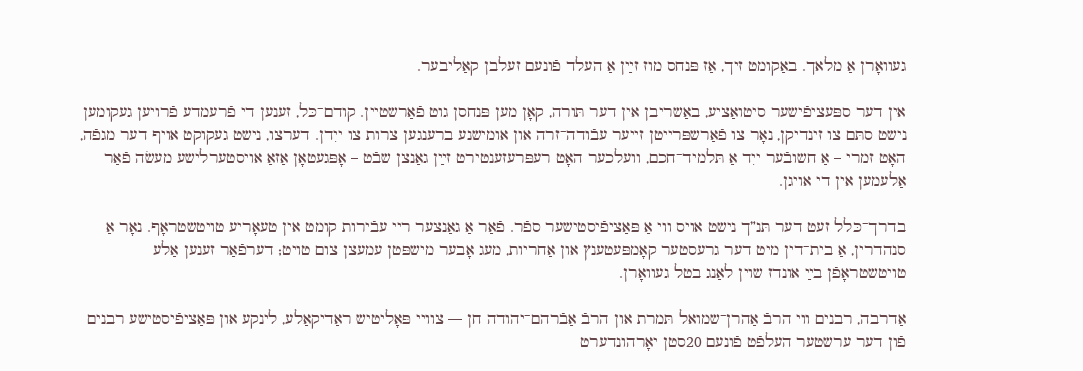געוואָרן אַ מלאך. באַקומט זיך, אַז פּנחס מוז זײַן אַ העלד פֿונעם זעלבן קאַליבער.

אין דער ספּעציפֿישער סיטואַציע, באַשריבן אין דער תּורה, קאָן מען פּנחסן גוט פֿאַרשטיין. קודם־כּל, זענען די פֿרעמדע פֿרויען געקומען נישט סתּם צו זינדיקן, נאָר צו פֿאַרשפּרייטן זייער עבֿודה־זרה און אומישנע ברענגען צרות צו ייִדן. דערצו, נישט געקוקט אויף דער מגפֿה, האָט זמרי – אַ חשובֿער ייִד אַ תּלמיד־חכם, וועלכער האָט רעפּרעזענטירט זײַן גאַנצן שבֿט – אָפּגעטאָן אַזאַ אויסטערלישע מעשׂה פֿאַר אַלעמען אין די אויגן.

בדרך־כּלל זעט דער תּנ”ך נישט אויס ווי אַ פּאַציפֿיסטישער ספֿר. פֿאַר אַ גאַנצער ריי עבֿירות קומט אין טעאָריע טויטשטראָף. נאָר אַ סנהדרין, אַ בית־דין מיט דער גרעסטער קאָמפּעטענץ און אַחריות, מעג אָבער מישפּטן עמעצן צום טויט; דערפֿאַר זענען אַלע טויטשטראָפֿן בײַ אונדז שוין לאַנג בטל געוואָרן.

אַדרבה, רבנים ווי הרבֿ אַהרן־שמואל תּמרת און הרבֿ אַבֿרהם־יהודה חן — צוויי פּאָליטיש ראַדיקאַלע, לינקע און פּאַציפֿיסטישע רבנים פֿון דער ערשטער העלפֿט פֿונעם 20סטן יאָרהונדערט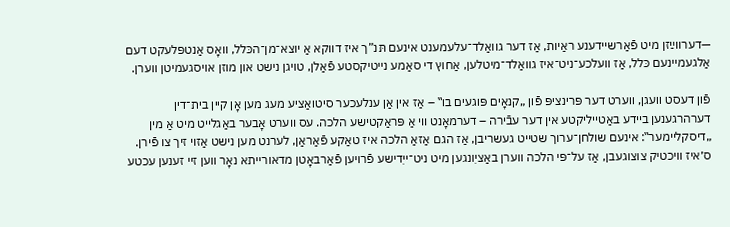—דערווײַזן מיט פֿאַרשיידענע ראַיות, אַז דער גוואַלד־עלעמענט אינעם תּנ”ך איז דווקא אַ יוצא־מן־הכּלל, וואָס אַנטפּלעקט דעם אַלגעמיינעם כּלל, אַז וועלכע־ניט־איז גוואַלד־מיטלען, אַחוץ די סאַמע נייטיקסטע פֿאַלן, טויגן נישט און מוזן אויסגעמיטן ווערן.

פֿון דעסט וועגן, ווערט דער פּרינציפּ פֿון „קנאָים פּוגעים בו‟ – אַז אין אַן ענלעכער סיטואַציע מעג מען אָן קיין בית־דין דערהרגענען ביידע באַטייליקטע אין דער עבֿירה – דערמאָנט ווי אַ פּראַקטישע הלכה. עס ווערט אָבער באַגלייט מיט אַ מין „דיסקליימער‟: אינעם שולחן־ערוך שטייט געשריבן, אַז הגם אַזאַ הלכה איז טאַקע פֿאַראַן, לערנט מען נישט אַזוי זיך צו פֿירן. ס׳איז וויכטיק צוצוגעבן, אַז על־פּי הלכה ווערן באַציִונגען מיט ניט־ייִדישע פֿרויען פֿאַרבאָטן מדאורייתא נאָר ווען זיי זענען עכטע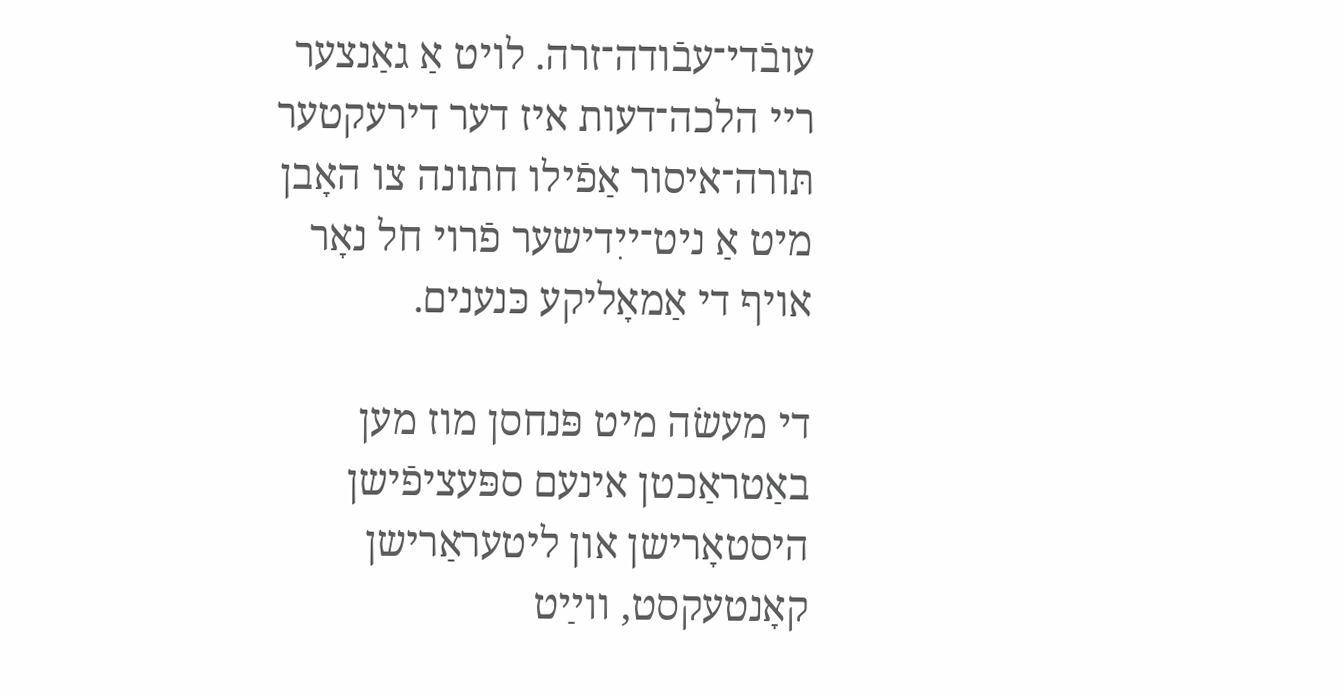עובֿדי־עבֿודה־זרה. לויט אַ גאַנצער ריי הלכה־דעות איז דער דירעקטער תּורה־איסור אַפֿילו חתונה צו האָבן מיט אַ ניט־ייִדישער פֿרוי חל נאָר אויף די אַמאָליקע כּנענים.

די מעשׂה מיט פּנחסן מוז מען באַטראַכטן אינעם ספּעציפֿישן היסטאָרישן און ליטעראַרישן קאָנטעקסט, ווײַט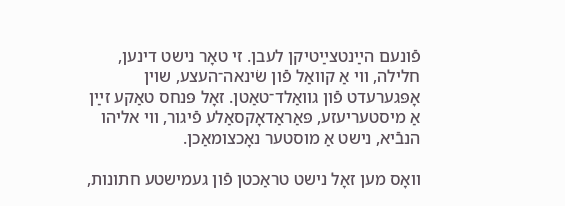פֿונעם הײַנטצײַטיקן לעבן. זי טאָר נישט דינען, חלילה, ווי אַ קוואַל פֿון שׂינאה־העצע, שוין אָפּגערעדט פֿון גוואַלד־טאַטן. זאָל פּנחס טאַקע זײַן אַ מיסטעריעזע, פּאַראַדאָקסאַלע פֿיגור, ווי אליהו הנבֿיא, נישט אַ מוסטער נאָכצומאַכן.

וואָס מען זאָל נישט טראַכטן פֿון געמישטע חתונות,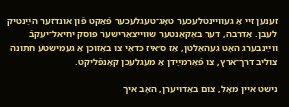זענען זיי אַ געוויינטלעכער טאָג־טעגלעכער פֿאַקט פֿון אונדזער הײַנטיק לעבן. אַדרבה, דער באַקאַנטער שווייצאַרישער פּוסק יחיאל־יעקבֿ ווײַנבערג האָט געהאַלטן, אַז ס׳איז כּדאַי צו באַזוכן אַ געמישטע חתונה צוליב דרך־ארץ, צו פֿאַרמײַדן אַ מעגלעכן קאָנפֿליקט.

נישט איין מאָל, צום באַדויערן, האָב איך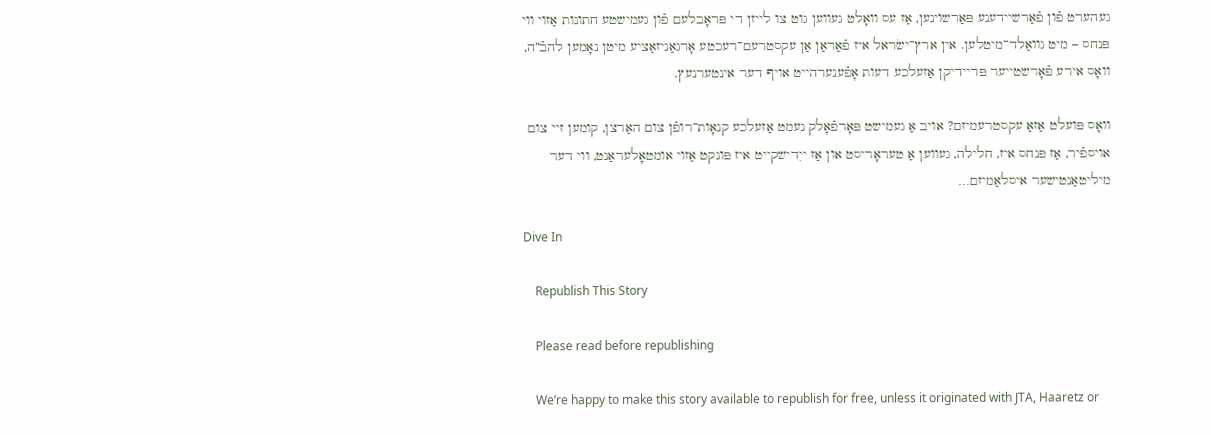געהערט פֿון פֿאַרשיידענע פּאַרשוינען, אַז עס וואָלט געווען גוט צו לייזן די פּראָבלעם פֿון געמישטע חתונות אַזוי ווי פּנחס – מיט גוואַלד־מיטלען. אין ארץ־ישׂראל איז פֿאַראַן אַן עקסטרעם־רעכטע אָרגאַניזאַציע מיטן נאָמען להבֿ”ה, וואָס אירע פֿאָרשטייער פּריידיקן אַזעלכע דעות אָפֿענערהייט אויף דער אינטערנעץ.

וואָס פּועלט אַזאַ עקסטרעמיזם? אויב אַ געמישט פּאָרפֿאָלק נעמט אַזעלכע קנאָות־רופֿן צום האַרצן, קומען זיי צום אויספֿיר, אַז פּנחס איז, חלילה, געווען אַ טעראָריסט און אַז ייִדישקייט איז פּונקט אַזוי אומטאָלעראַנט, ווי דער מיליטאַנטישער איסלאַמיזם…

Dive In

    Republish This Story

    Please read before republishing

    We’re happy to make this story available to republish for free, unless it originated with JTA, Haaretz or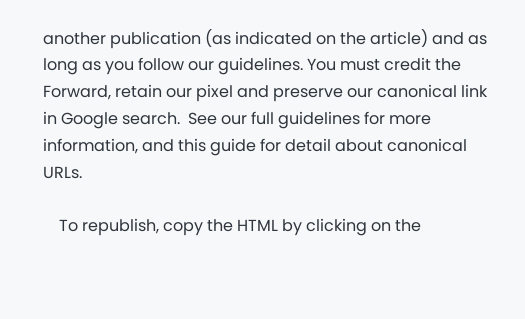another publication (as indicated on the article) and as long as you follow our guidelines. You must credit the Forward, retain our pixel and preserve our canonical link in Google search.  See our full guidelines for more information, and this guide for detail about canonical URLs.

    To republish, copy the HTML by clicking on the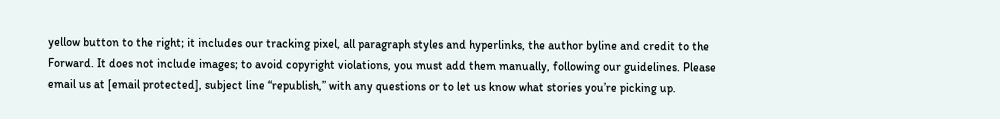yellow button to the right; it includes our tracking pixel, all paragraph styles and hyperlinks, the author byline and credit to the Forward. It does not include images; to avoid copyright violations, you must add them manually, following our guidelines. Please email us at [email protected], subject line “republish,” with any questions or to let us know what stories you’re picking up.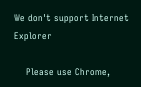We don't support Internet Explorer

    Please use Chrome,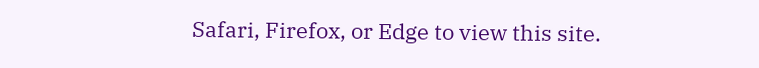Safari, Firefox, or Edge to view this site.